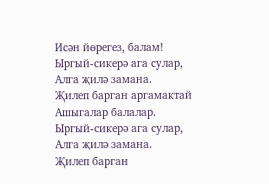Исән йөрегез, балам!
Ыргый-сикерә ага сулар,
Алга җилә замана.
Җилеп барган аргамактай
Ашыгалар балалар.
Ыргый-сикерә ага сулар,
Алга җилә замана.
Җилеп барган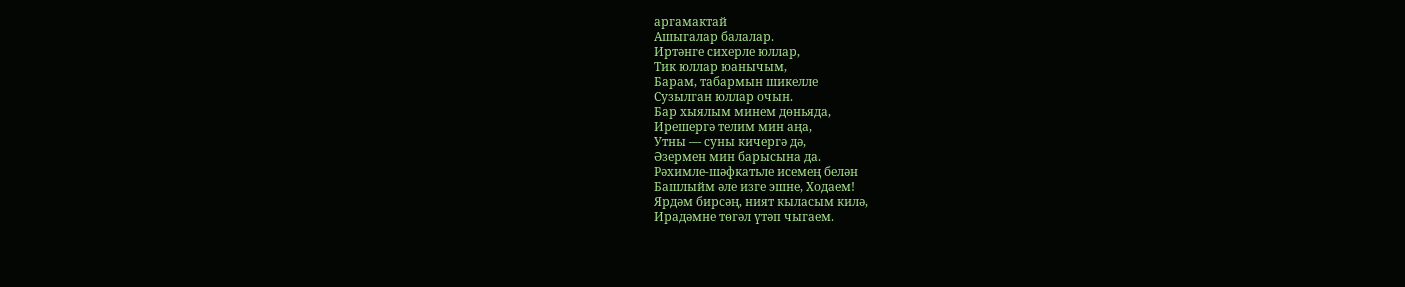аргамактай
Ашыгалар балалар.
Иртәнге сихерле юллар,
Тик юллар юанычым,
Барам, табармын шикелле
Сузылган юллар очын.
Бар хыялым минем дөньяда,
Ирешергә телим мин аңа,
Утны — суны кичергә дә,
Әзермен мин барысына да.
Рәхимле-шәфкатьле исемең белән
Башлыйм әле изге эшне, Ходаем!
Ярдәм бирсәң, ният кыласым килә,
Ирадәмне төгәл үтәп чыгаем.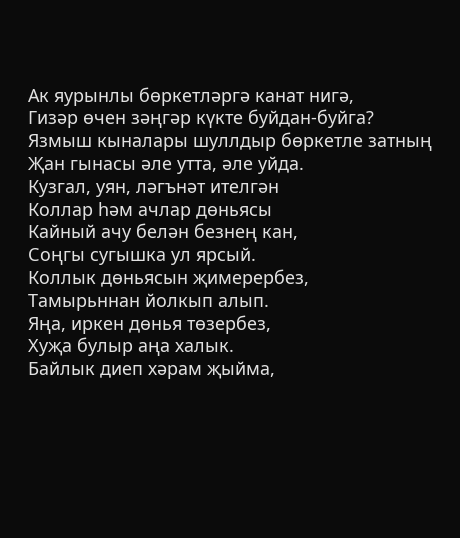Ак яурынлы бөркетләргә канат нигә,
Гизәр өчен зәңгәр күкте буйдан-буйга?
Язмыш кыналары шуллдыр бөркетле затның
Җан гынасы әле утта, әле уйда.
Кузгал, уян, ләгънәт ителгән
Коллар һәм ачлар дөньясы
Кайный ачу белән безнең кан,
Соңгы сугышка ул ярсый.
Коллык дөньясын җимерербез,
Тамырьннан йолкып алып.
Яңа, иркен дөнья төзербез,
Хуҗа булыр аңа халык.
Байлык диеп хәрам җыйма,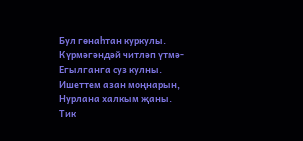Бул гөнаһтан куркулы.
Күрмәгәндәй читләп үтмә-
Егылганга суз кулны.
Ишеттем азан моңнарын,
Нурлана халкым җаны.
Тик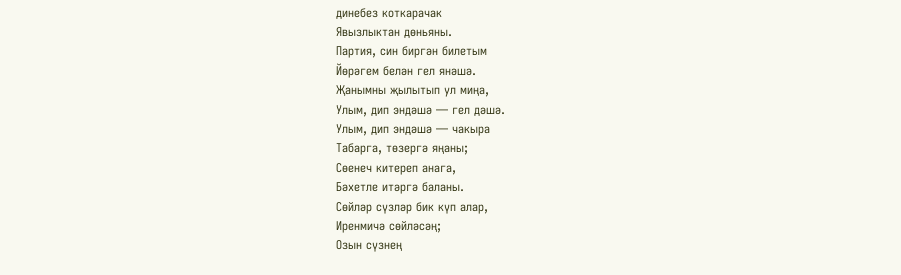динебез коткарачак
Явызлыктан дөньяны.
Партия, син биргән билетым
Йөрәгем белән гел янәшә.
Җанымны җылытып ул миңа,
Улым, дип эндәшә — гел дәшә.
Улым, дип эндәшә — чакыра
Табарга, төзергә яңаны;
Сөенеч китереп анага,
Бәхетле итәргә баланы.
Сөйләр сүзләр бик күп алар,
Иренмичә сөйләсәң;
Озын сүзнең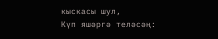кыскасы шул,
Күп яшәргә теләсәң: